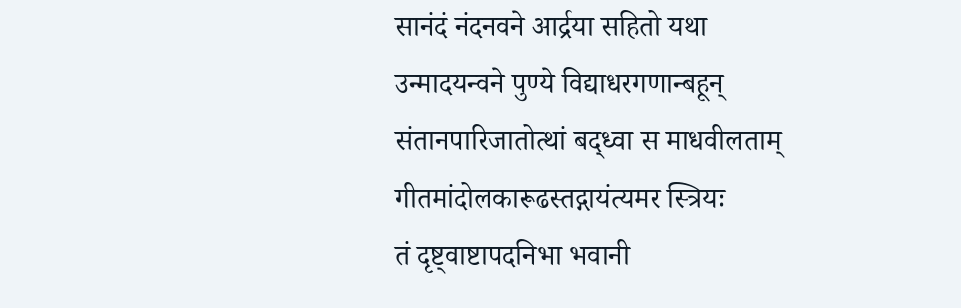सानंदं नंदनवने आर्द्रया सहितो यथा
उन्मादयन्वने पुण्ये विद्याधरगणान्बहून्
संतानपारिजातोत्थां बद्ध्वा स माधवीलताम्
गीतमांदोलकारूढस्तद्गायंत्यमर स्त्रियः
तं दृष्ट्वाष्टापदनिभा भवानी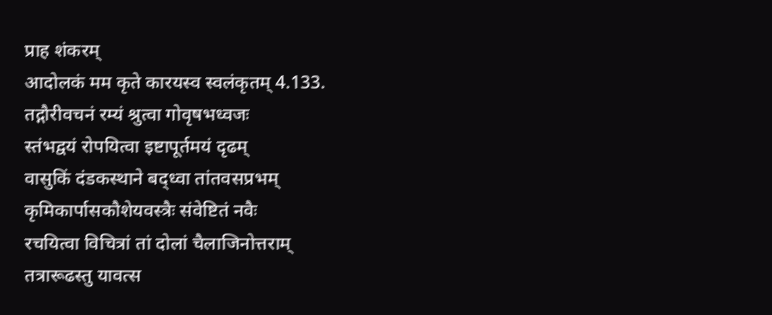प्राह शंकरम्
आदोलकं मम कृते कारयस्व स्वलंकृतम् 4.133.
तद्गौरीवचनं रम्यं श्रुत्वा गोवृषभध्वजः
स्तंभद्वयं रोपयित्वा इष्टापूर्तमयं दृढम्
वासुकिं दंडकस्थाने बद्ध्वा तांतवसप्रभम्
कृमिकार्पासकौशेयवस्त्रैः संवेष्टितं नवैः
रचयित्वा विचित्रां तां दोलां चैलाजिनोत्तराम्
तत्रारूढस्तु यावत्स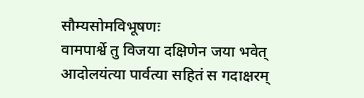सौम्यसोमविभूषणः
वामपार्श्वे तु विजया दक्षिणेन जया भवेत्
आदोलयंत्या पार्वत्या सहितं स गदाक्षरम्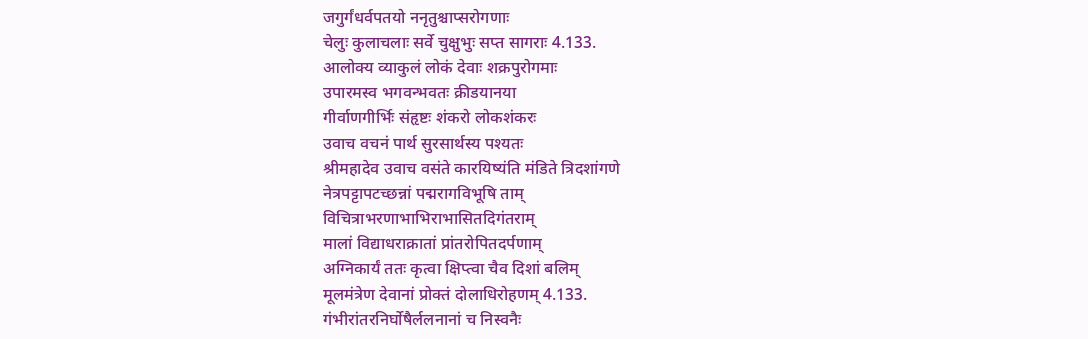जगुर्गंधर्वपतयो ननृतुश्चाप्सरोगणाः
चेलुः कुलाचलाः सर्वे चुक्षुभुः सप्त सागराः 4.133.
आलोक्य व्याकुलं लोकं देवाः शक्रपुरोगमाः
उपारमस्व भगवन्भवतः क्रीडयानया
गीर्वाणगीर्भिः संहृष्टः शंकरो लोकशंकरः
उवाच वचनं पार्थ सुरसार्थस्य पश्यतः
श्रीमहादेव उवाच वसंते कारयिष्यंति मंडिते त्रिदशांगणे
नेत्रपट्टापटच्छन्नां पद्मरागविभूषि ताम्
विचित्राभरणाभाभिराभासितदिगंतराम्
मालां विद्याधराक्रातां प्रांतरोपितदर्पणाम्
अग्निकार्यं ततः कृत्वा क्षिप्त्वा चैव दिशां बलिम्
मूलमंत्रेण देवानां प्रोक्तं दोलाधिरोहणम् 4.133.
गंभीरांतरनिर्घोषैर्ललनानां च निस्वनैः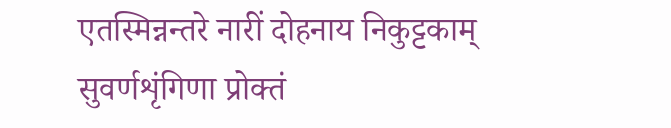एतस्मिन्नन्तरे नारीं दोहनाय निकुट्टकाम्
सुवर्णशृंगिणा प्रोक्तं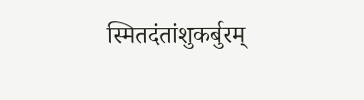स्मितदंतांशुकर्बुरम्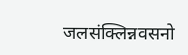जलसंक्लिन्नवसनो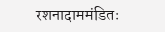रशनादाममंडितः